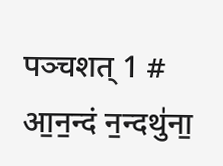पञ्चशत् 1 #
आ॒न॒न्दं न॒न्दथु॑ना॒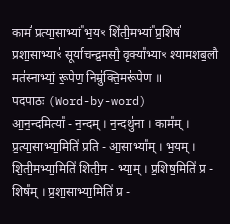कामं॑ प्रत्या॒साभ्यां᳚ भ॒यꣳ शि॑ती॒मभ्यां᳚ प्र॒शिषं॑ प्रशा॒साभ्याꣳ॑ सूर्याचन्द्र॒मसौ॒ वृक्या᳚भ्याꣳ श्यामशब॒लौ मत॑स्नाभ्यां॒ रू॒पेण॒ निम्रु॑क्ति॒मरू॑पेण ॥
पदपाठः (Word-by-word)
आ॒न॒न्दमित्या᳚ - न॒न्दम् । न॒न्दथु॑ना । काम᳚म् । प्र॒त्या॒साभ्या॒मिति॑ प्रति - आ॒साभ्या᳚म् । भ॒यम् । शि॒ती॒मभ्या॒मिति॑ शिती॒म - भ्या॒म् । प्र॒शिष॒मिति॑ प्र - शिष᳚म् । प्र॒शा॒साभ्या॒मिति॑ प्र -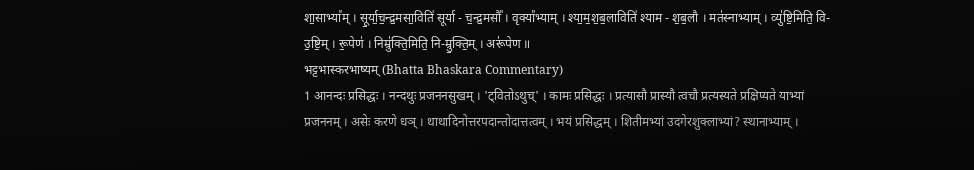शा॒साभ्या᳚म् । सू॒र्या॒च॒न्द्र॒मसा॒विति॑ सूर्या - च॒न्द्र॒मसौ᳚ । वृक्या᳚भ्याम् । श्या॒म॒श॒ब॒लाविति॑ श्याम - श॒ब॒लौ । मत॑स्नाभ्याम् । व्यु॑ष्टि॒मिति॒ वि-उ॒ष्टि॒म् । रू॒पेण॑ । निम्रु॑क्ति॒मिति॒ नि-म्रु॒क्ति॒म् । अरू॑पेण ॥
भट्टभास्करभाष्यम् (Bhatta Bhaskara Commentary)
1 आनन्दः प्रसिद्धः । नन्दथुः प्रजननसुखम् । 'ट्वितोऽथुच्' । कामः प्रसिद्धः । प्रत्यासौ प्रास्यौ त्वचौ प्रत्यस्यते प्रक्षिप्यते याभ्यां प्रजननम् । असेः करणे धञ् । थाथादिनोत्तरपदान्तोदात्तत्वम् । भयं प्रसिद्धम् । शितीमभ्यां उदगेरशुक्लाभ्यां? स्थानाभ्याम् ।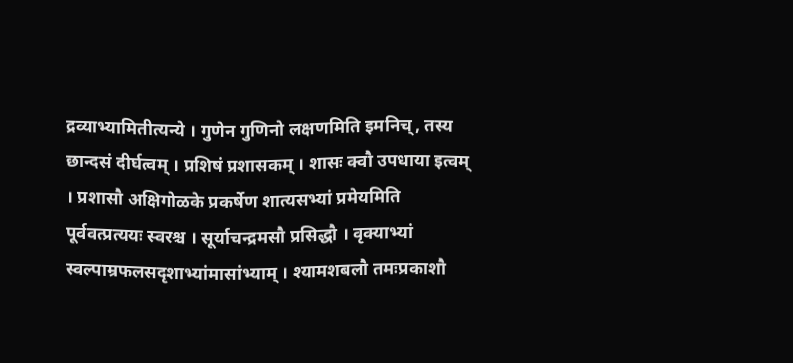द्रव्याभ्यामितीत्यन्ये । गुणेन गुणिनो लक्षणमिति इमनिच्, तस्य छान्दसं दीर्घत्वम् । प्रशिषं प्रशासकम् । शासः क्वौ उपधाया इत्वम् । प्रशासौ अक्षिगोळके प्रकर्षेण शात्यसभ्यां प्रमेयमिति पूर्ववत्प्रत्ययः स्वरश्च । सूर्याचन्द्रमसौ प्रसिद्धौ । वृक्याभ्यां स्वल्पाम्रफलसदृशाभ्यांमासांभ्याम् । श्यामशबलौ तमःप्रकाशौ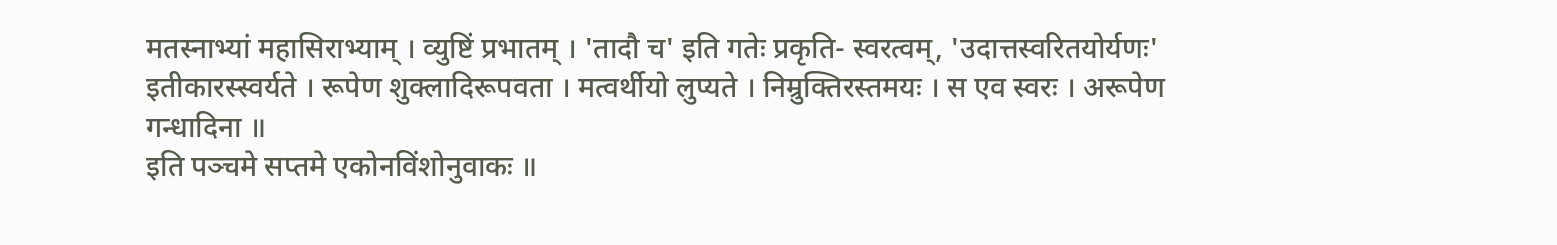मतस्नाभ्यां महासिराभ्याम् । व्युष्टिं प्रभातम् । 'तादौ च' इति गतेः प्रकृति- स्वरत्वम्, 'उदात्तस्वरितयोर्यणः' इतीकारस्स्वर्यते । रूपेण शुक्लादिरूपवता । मत्वर्थीयो लुप्यते । निम्रुक्तिरस्तमयः । स एव स्वरः । अरूपेण गन्धादिना ॥
इति पञ्चमे सप्तमे एकोनविंशोनुवाकः ॥